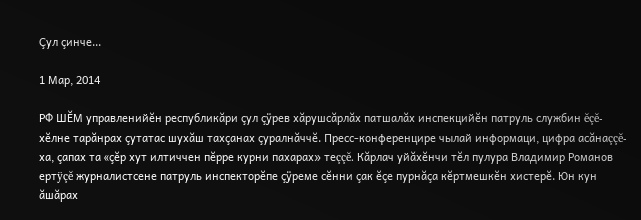Çул çинче...

1 Мар, 2014

РФ ШĔМ управленийĕн республикăри çул çÿрев хăрушсăрлăх патшалăх инспекцийĕн патруль службин ĕçĕ-хĕлне тарăнрах çутатас шухăш тахçанах çуралнăччĕ. Пресс-конференцире чылай информаци, цифра асăнаççĕ-ха, çапах та «çĕр хут илтиччен пĕрре курни пахарах» теççĕ. Кăрлач уйăхĕнчи тĕл пулура Владимир Романов ертÿçĕ журналистсене патруль инспекторĕпе çÿреме сĕнни çак ĕçе пурнăçа кĕртмешкĕн хистерĕ. Юн кун ăшăрах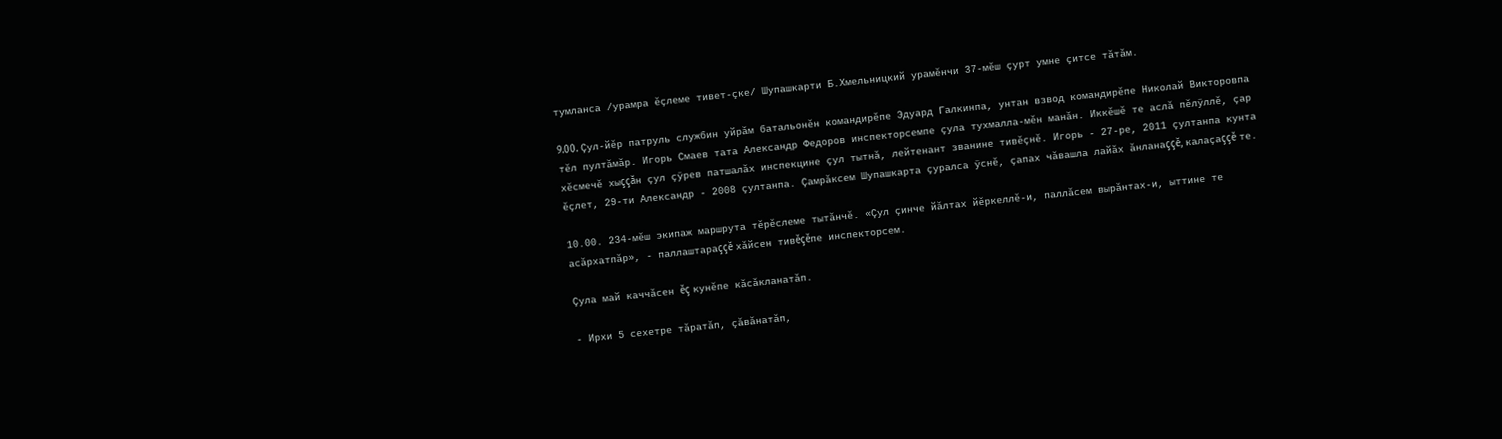тумланса /урамра ĕçлеме тивет-çке/ Шупашкарти Б.Хмельницкий урамĕнчи 37-мĕш çурт умне çитсе тăтăм.

9.00. Çул-йĕр патруль службин уйрăм батальонĕн командирĕпе Эдуард Галкинпа, унтан взвод командирĕпе Николай Викторовпа тĕл пултăмăр. Игорь Смаев тата Александр Федоров инспекторсемпе çула тухмалла-мĕн манăн. Иккĕшĕ те аслă пĕлÿллĕ, çар хĕсмечĕ хыççăн çул çÿрев патшалăх инспекцине çул тытнă, лейтенант званине тивĕçнĕ. Игорь - 27-ре, 2011 çултанпа кунта ĕçлет, 29-ти Александр - 2008 çултанпа. Çамрăксем Шупашкарта çуралса ÿснĕ, çапах чăвашла лайăх ăнланаççĕ, калаçаççĕ те.

10.00. 234-мĕш экипаж маршрута тĕрĕслеме тытăнчĕ. «Çул çинче йăлтах йĕркеллĕ-и, паллăсем вырăнтах-и, ыттине те асăрхатпăр», - паллаштараççĕ хăйсен тивĕçĕпе инспекторсем.

Çула май каччăсен ĕç кунĕпе кăсăкланатăп.

- Ирхи 5 сехетре тăратăп, çăвăнатăп,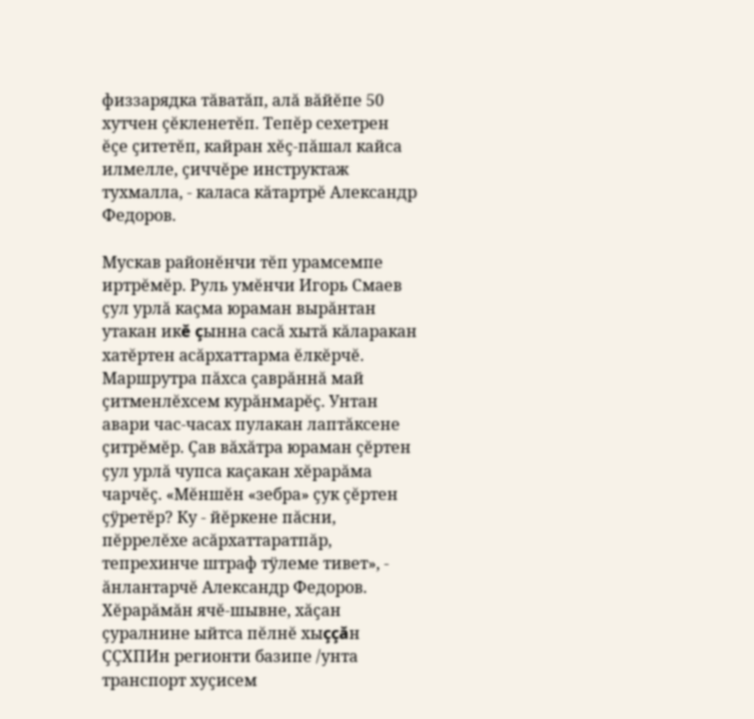физзарядка тăватăп, алă вăйĕпе 50 хутчен çĕкленетĕп. Тепĕр сехетрен ĕçе çитетĕп, кайран хĕç-пăшал кайса илмелле, çиччĕре инструктаж тухмалла, - каласа кăтартрĕ Александр Федоров.

Мускав районĕнчи тĕп урамсемпе иртрĕмĕр. Руль умĕнчи Игорь Смаев çул урлă каçма юраман вырăнтан утакан икĕ çынна сасă хытă кăларакан хатĕртен асăрхаттарма ĕлкĕрчĕ. Маршрутра пăхса çаврăннă май çитменлĕхсем курăнмарĕç. Унтан авари час-часах пулакан лаптăксене çитрĕмĕр. Çав вăхăтра юраман çĕртен çул урлă чупса каçакан хĕрарăма чарчĕç. «Мĕншĕн «зебра» çук çĕртен çÿретĕр? Ку - йĕркене пăсни, пĕррелĕхе асăрхаттаратпăр, тепрехинче штраф тÿлеме тивет», - ăнлантарчĕ Александр Федоров. Хĕрарăмăн ячĕ-шывне, хăçан çуралнине ыйтса пĕлнĕ хыççăн ÇÇХПИн регионти базипе /унта транспорт хуçисем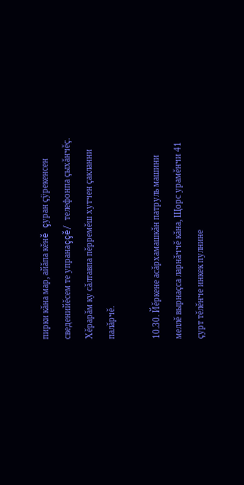пирки кăна мар, айăпа кĕнĕ çуран çÿрекенсен сведенийĕсем те упранаççĕ/ телефонпа çыхăнчĕç. Хĕрарăм ку сăлтавпа пĕрремĕш хутчен çакланни палăрчĕ.

10.30. Йĕркене асăрхамашкăн патруль машини меллĕ вырнаçса ларнăччĕ кăна, Щорс урамĕнчи 41 çурт тĕлĕнче инкек пулнине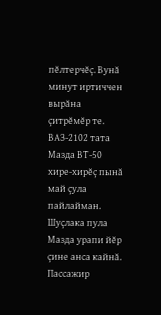пĕлтерчĕç. Вунă минут иртиччен вырăна çитрĕмĕр те. ВАЗ-2102 тата Мазда ВТ-50 хире-хирĕç пынă май çула пайлайман. Шуçлака пула Мазда урапи йĕр çине анса кайнă. Пассажир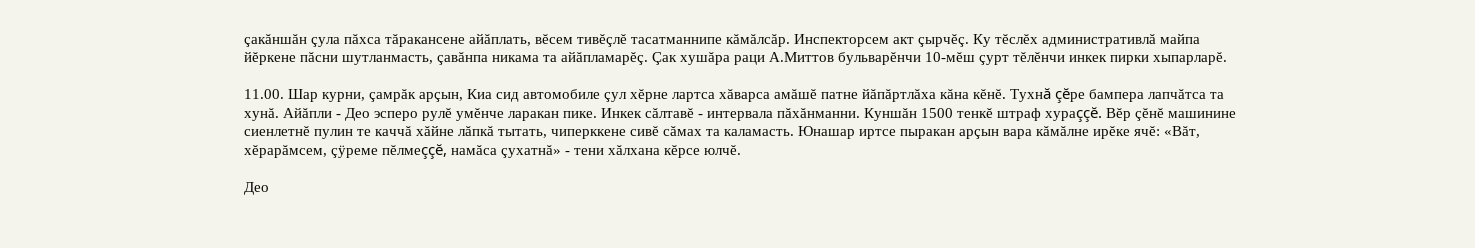çакăншăн çула пăхса тăракансене айăплать, вĕсем тивĕçлĕ тасатманнипе кăмăлсăр. Инспекторсем акт çырчĕç. Ку тĕслĕх административлă майпа йĕркене пăсни шутланмасть, çавăнпа никама та айăпламарĕç. Çак хушăра раци А.Миттов бульварĕнчи 10-мĕш çурт тĕлĕнчи инкек пирки хыпарларĕ.

11.00. Шар курни, çамрăк арçын, Киа сид автомобиле çул хĕрне лартса хăварса амăшĕ патне йăпăртлăха кăна кĕнĕ. Тухнă çĕре бампера лапчăтса та хунă. Айăпли - Део эсперо рулĕ умĕнче ларакан пике. Инкек сăлтавĕ - интервала пăхăнманни. Куншăн 1500 тенкĕ штраф хураççĕ. Вĕр çĕнĕ машинине сиенлетнĕ пулин те каччă хăйне лăпкă тытать, чиперккене сивĕ сăмах та каламасть. Юнашар иртсе пыракан арçын вара кăмăлне ирĕке ячĕ: «Вăт, хĕрарăмсем, çÿреме пĕлмеççĕ, намăса çухатнă» - тени хăлхана кĕрсе юлчĕ.

Део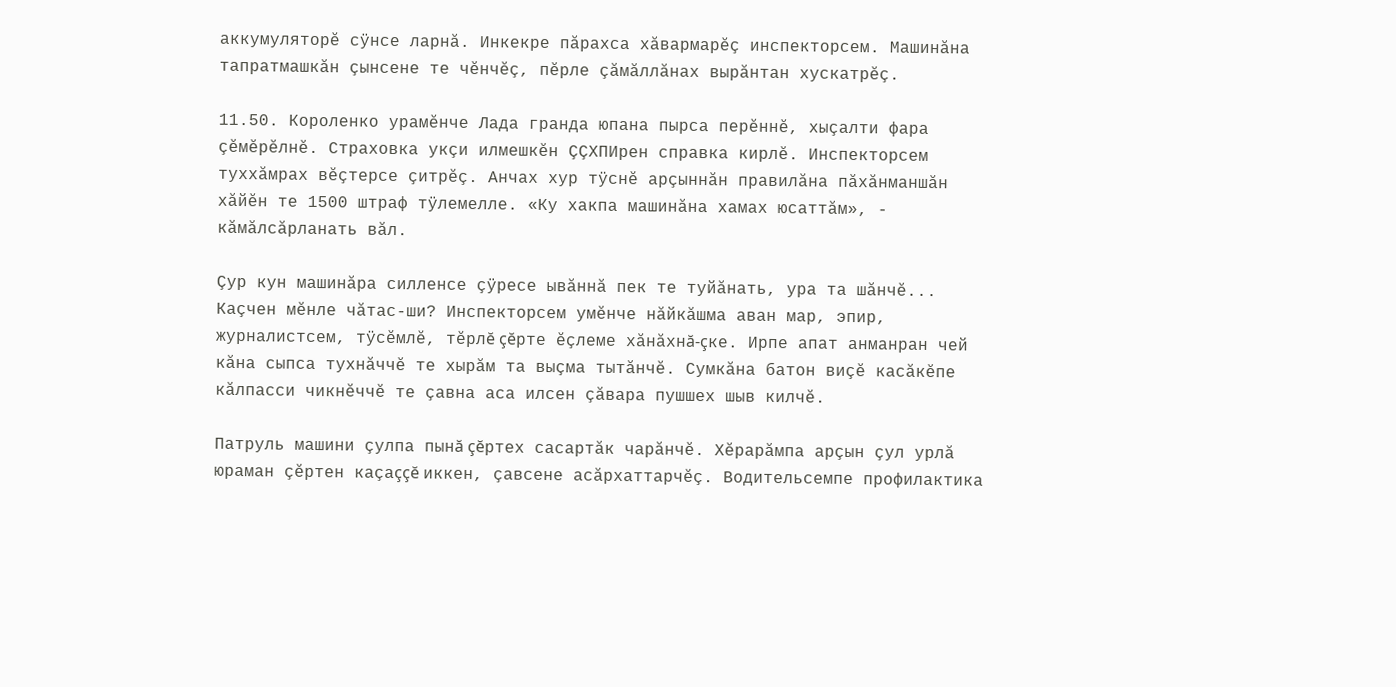аккумуляторĕ сÿнсе ларнă. Инкекре пăрахса хăвармарĕç инспекторсем. Машинăна тапратмашкăн çынсене те чĕнчĕç, пĕрле çăмăллăнах вырăнтан хускатрĕç.

11.50. Короленко урамĕнче Лада гранда юпана пырса перĕннĕ, хыçалти фара çĕмĕрĕлнĕ. Страховка укçи илмешкĕн ÇÇХПИрен справка кирлĕ. Инспекторсем туххăмрах вĕçтерсе çитрĕç. Анчах хур тÿснĕ арçыннăн правилăна пăхăнманшăн хăйĕн те 1500 штраф тÿлемелле. «Ку хакпа машинăна хамах юсаттăм», - кăмăлсăрланать вăл.

Çур кун машинăра силленсе çÿресе ывăннă пек те туйăнать, ура та шăнчĕ... Каçчен мĕнле чăтас-ши? Инспекторсем умĕнче нăйкăшма аван мар, эпир, журналистсем, тÿсĕмлĕ, тĕрлĕ çĕрте ĕçлеме хăнăхнă-çке. Ирпе апат анманран чей кăна сыпса тухнăччĕ те хырăм та выçма тытăнчĕ. Сумкăна батон виçĕ касăкĕпе кăлпасси чикнĕччĕ те çавна аса илсен çăвара пушшех шыв килчĕ.

Патруль машини çулпа пынă çĕртех сасартăк чарăнчĕ. Хĕрарăмпа арçын çул урлă юраман çĕртен каçаççĕ иккен, çавсене асăрхаттарчĕç. Водительсемпе профилактика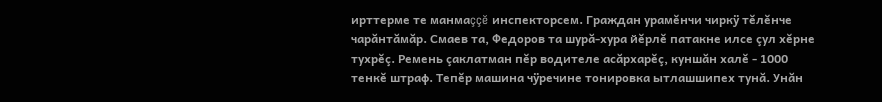ирттерме те манмаççĕ инспекторсем. Граждан урамĕнчи чиркÿ тĕлĕнче чарăнтăмăр. Смаев та, Федоров та шурă-хура йĕрлĕ патакне илсе çул хĕрне тухрĕç. Ремень çаклатман пĕр водителе асăрхарĕç, куншăн халĕ - 1000 тенкĕ штраф. Тепĕр машина чÿречине тонировка ытлашшипех тунă. Унăн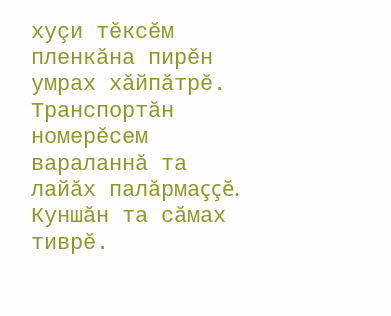хуçи тĕксĕм пленкăна пирĕн умрах хăйпăтрĕ. Транспортăн номерĕсем вараланнă та лайăх палăрмаççĕ. Куншăн та сăмах тиврĕ.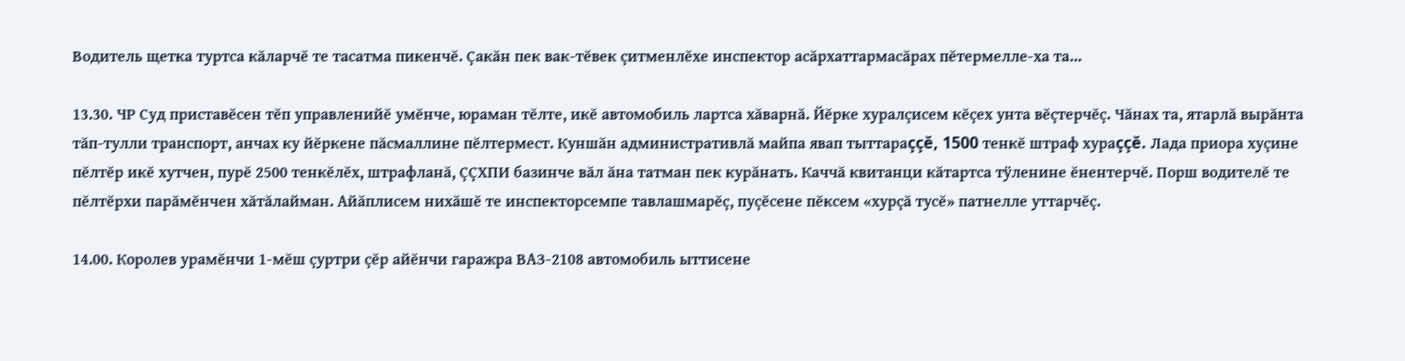Водитель щетка туртса кăларчĕ те тасатма пикенчĕ. Çакăн пек вак-тĕвек çитменлĕхе инспектор асăрхаттармасăрах пĕтермелле-ха та...

13.30. ЧР Суд приставĕсен тĕп управленийĕ умĕнче, юраман тĕлте, икĕ автомобиль лартса хăварнă. Йĕрке хуралçисем кĕçех унта вĕçтерчĕç. Чăнах та, ятарлă вырăнта тăп-тулли транспорт, анчах ку йĕркене пăсмаллине пĕлтермест. Куншăн административлă майпа явап тыттараççĕ, 1500 тенкĕ штраф хураççĕ. Лада приора хуçине пĕлтĕр икĕ хутчен, пурĕ 2500 тенкĕлĕх, штрафланă, ÇÇХПИ базинче вăл ăна татман пек курăнать. Каччă квитанци кăтартса тÿленине ĕнентерчĕ. Порш водителĕ те пĕлтĕрхи парăмĕнчен хăтăлайман. Айăплисем нихăшĕ те инспекторсемпе тавлашмарĕç, пуçĕсене пĕксем «хурçă тусĕ» патнелле уттарчĕç.

14.00. Королев урамĕнчи 1-мĕш çуртри çĕр айĕнчи гаражра ВАЗ-2108 автомобиль ыттисене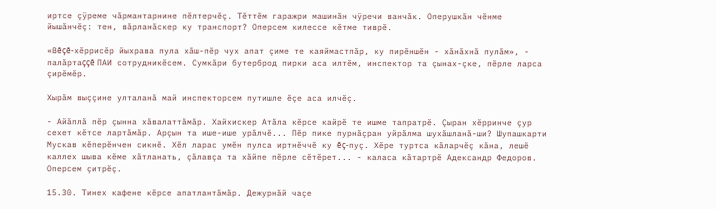иртсе çÿреме чăрмантарнине пĕлтерчĕç. Тĕттĕм гаражри машинăн чÿречи ванчăк. Оперушкăн чĕнме йышăнчĕç: тен, вăрланăскер ку транспорт? Оперсем килессе кĕтме тиврĕ.

«Вĕçĕ-хĕррисĕр йыхрава пула хăш-пĕр чух апат çиме те каяймастпăр, ку пирĕншĕн - хăнăхнă пулăм», - палăртаççĕ ПАИ сотрудникĕсем. Сумкăри бутерброд пирки аса илтĕм, инспектор та çынах-çке, пĕрле ларса çирĕмĕр.

Хырăм выççине улталанă май инспекторсем путишле ĕçе аса илчĕç.

- Айăплă пĕр çынна хăвалаттăмăр. Хайхискер Атăла кĕрсе кайрĕ те ишме тапратрĕ. Çыран хĕрринче çур сехет кĕтсе лартăмăр. Арçын та ише-ише урăлчĕ... Пĕр пике пурнăçран уйрăлма шухăшланă-ши? Шупашкарти Мускав кĕперĕнчен сикнĕ. Хĕл ларас умĕн пулса иртнĕччĕ ку ĕç-пуç. Хĕре туртса кăларчĕç кăна, лешĕ каллех шыва кĕме хăтланать, çăлавçа та хăйпе пĕрле сĕтĕрет... - каласа кăтартрĕ Адександр Федоров. Оперсем çитрĕç.

15.30. Тинех кафене кĕрсе апатлантăмăр. Дежурнăй чаçе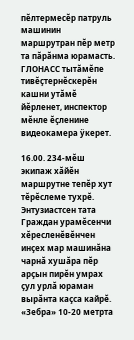пĕлтермесĕр патруль машинин маршрутран пĕр метр та пăрăнма юрамасть. ГЛОНАСС тытăмĕпе тивĕçтернĕскерĕн кашни утăмĕ йĕрленет, инспектор мĕнле ĕçленине видеокамера ÿкерет.

16.00. 234-мĕш экипаж хăйĕн маршрутне тепĕр хут тĕрĕслеме тухрĕ. Энтузиастсен тата Граждан урамĕсенчи хĕресленĕвĕнчен инçех мар машинăна чарнă хушăра пĕр арçын пирĕн умрах çул урлă юраман вырăнта каçса кайрĕ. «Зебра» 10-20 метрта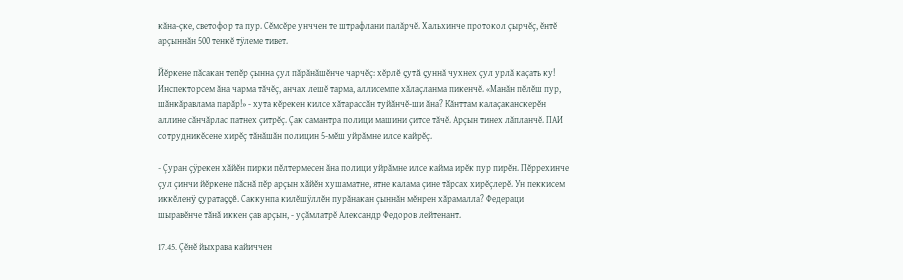кăна-çке, светофор та пур. Сĕмсĕре унччен те штрафлани палăрчĕ. Хальхинче протокол çырчĕç, ĕнтĕ арçыннăн 500 тенкĕ тÿлеме тивет.

Йĕркене пăсакан тепĕр çынна çул пăрăнăшĕнче чарчĕç: хĕрлĕ çутă çуннă чухнех çул урлă каçать ку! Инспекторсем ăна чарма тăчĕç, анчах лешĕ тарма, аллисемпе хăлаçланма пикенчĕ. «Манăн пĕлĕш пур, шăнкăравлама парăр!» - хута кĕрекен килсе хăтарассăн туйăнчĕ-ши ăна? Кăнттам калаçаканскерĕн аллине сăнчăрлас патнех çитрĕç. Çак самантра полици машини çитсе тăчĕ. Арçын тинех лăпланчĕ. ПАИ сотрудникĕсене хирĕç тăнăшăн полицин 5-мĕш уйрăмне илсе кайрĕç.

- Çуран çÿрекен хăйĕн пирки пĕлтермесен ăна полици уйрăмне илсе кайма ирĕк пур пирĕн. Пĕррехинче çул çинчи йĕркене пăснă пĕр арçын хăйĕн хушаматне, ятне калама çине тăрсах хирĕçлерĕ. Ун пеккисем иккĕленÿ çуратаççĕ. Саккунпа килĕшÿллĕн пурăнакан çыннăн мĕнрен хăрамалла? Федераци шыравĕнче тăнă иккен çав арçын, - уçăмлатрĕ Александр Федоров лейтенант.

17.45. Çĕнĕ йыхрава кайиччен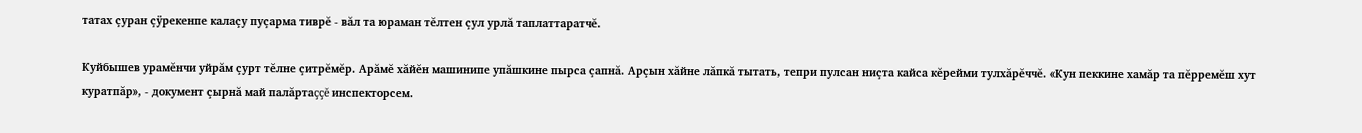татах çуран çÿрекенпе калаçу пуçарма тиврĕ - вăл та юраман тĕлтен çул урлă таплаттаратчĕ.

Куйбышев урамĕнчи уйрăм çурт тĕлне çитрĕмĕр. Арăмĕ хăйĕн машинипе упăшкине пырса çапнă. Арçын хăйне лăпкă тытать, тепри пулсан ниçта кайса кĕрейми тулхăрĕччĕ. «Кун пеккине хамăр та пĕрремĕш хут куратпăр», - документ çырнă май палăртаççĕ инспекторсем.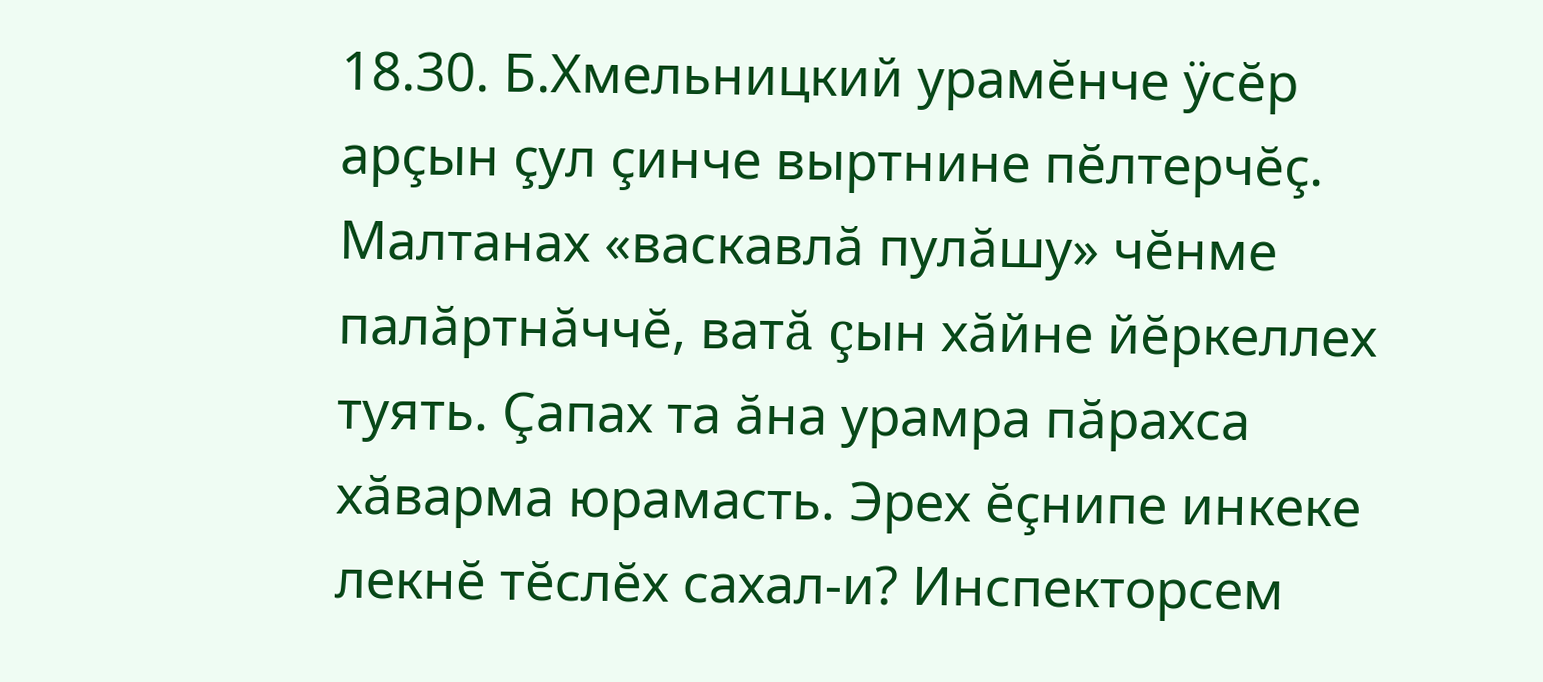18.30. Б.Хмельницкий урамĕнче ÿсĕр арçын çул çинче выртнине пĕлтерчĕç. Малтанах «васкавлă пулăшу» чĕнме палăртнăччĕ, ватă çын хăйне йĕркеллех туять. Çапах та ăна урамра пăрахса хăварма юрамасть. Эрех ĕçнипе инкеке лекнĕ тĕслĕх сахал-и? Инспекторсем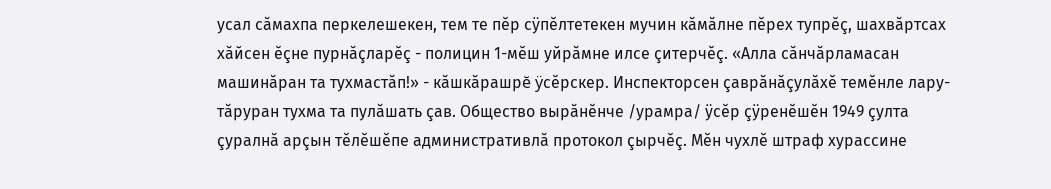усал сăмахпа перкелешекен, тем те пĕр сÿпĕлтетекен мучин кăмăлне пĕрех тупрĕç, шахвăртсах хăйсен ĕçне пурнăçларĕç - полицин 1-мĕш уйрăмне илсе çитерчĕç. «Алла сăнчăрламасан машинăран та тухмастăп!» - кăшкăрашрĕ ÿсĕрскер. Инспекторсен çаврăнăçулăхĕ темĕнле лару-тăруран тухма та пулăшать çав. Общество вырăнĕнче /урамра/ ÿсĕр çÿренĕшĕн 1949 çулта çуралнă арçын тĕлĕшĕпе административлă протокол çырчĕç. Мĕн чухлĕ штраф хурассине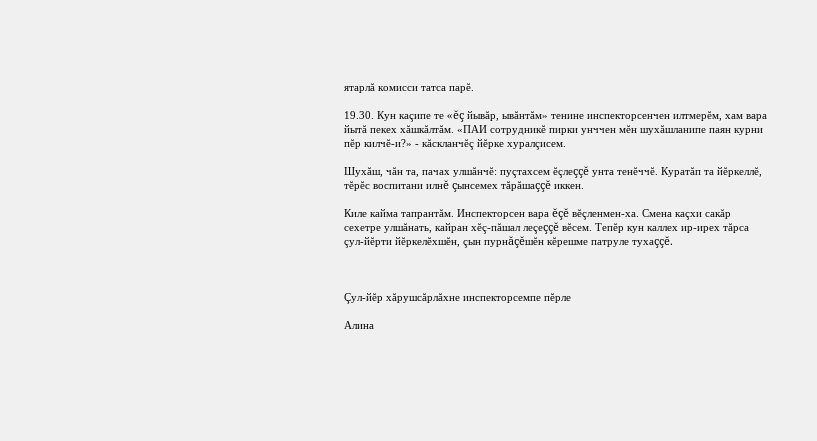ятарлă комисси татса парĕ.

19.30. Кун каçипе те «ĕç йывăр, ывăнтăм» тенине инспекторсенчен илтмерĕм, хам вара йытă пекех хăшкăлтăм. «ПАИ сотрудникĕ пирки унччен мĕн шухăшланипе паян курни пĕр килчĕ-и?» - кăскланчĕç йĕрке хуралçисем.

Шухăш, чăн та, пачах улшăнчĕ: пуçтахсем ĕçлеççĕ унта тенĕччĕ. Куратăп та йĕркеллĕ, тĕрĕс воспитани илнĕ çынсемех тăрăшаççĕ иккен.

Киле кайма тапрантăм. Инспекторсен вара ĕçĕ вĕçленмен-ха. Смена каçхи сакăр сехетре улшăнать, кайран хĕç-пăшал леçеççĕ вĕсем. Тепĕр кун каллех ир-ирех тăрса çул-йĕрти йĕркелĕхшĕн, çын пурнăçĕшĕн кĕрешме патруле тухаççĕ.



Çул-йĕр хăрушсăрлăхне инспекторсемпе пĕрле

Алина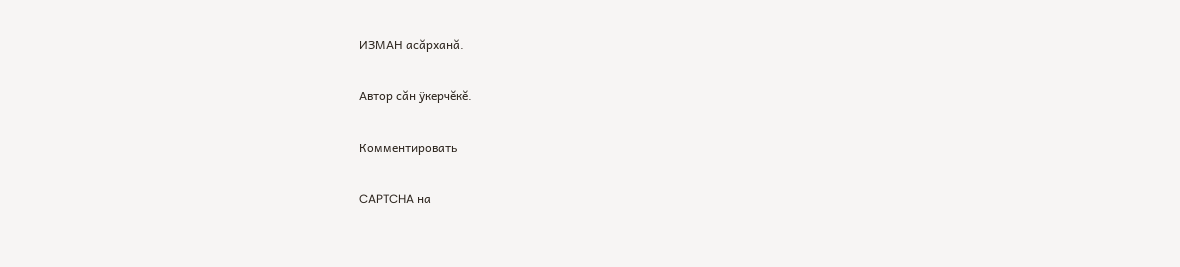ИЗМАН асăрханă.

Автор сăн ÿкерчĕкĕ.

Комментировать

CAPTCHA на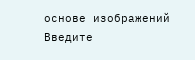основе изображений
Введите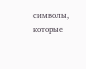символы, которые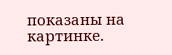показаны на картинке.